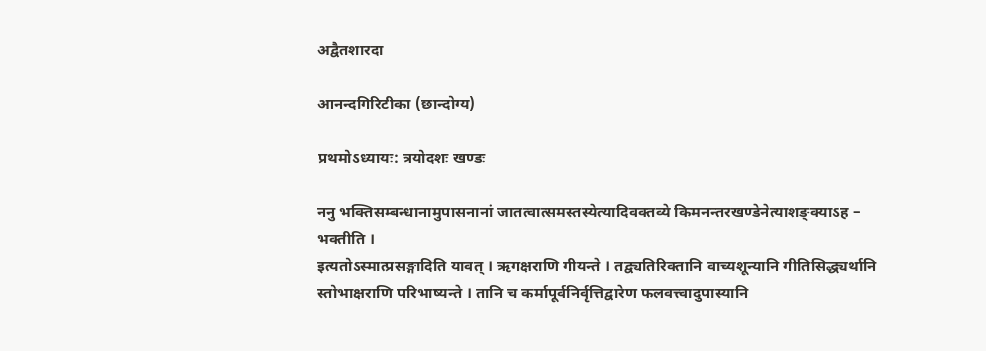अद्वैतशारदा

आनन्दगिरिटीका (छान्दोग्य)

प्रथमोऽध्यायः: त्रयोदशः खण्डः

ननु भक्तिसम्बन्धानामुपासनानां जातत्वात्समस्तस्येत्यादिवक्तव्ये किमनन्तरखण्डेनेत्याशङ्क्याऽह –
भक्तीति ।
इत्यतोऽस्मात्प्रसङ्गादिति यावत् । ऋगक्षराणि गीयन्ते । तद्व्यतिरिक्तानि वाच्यशून्यानि गीतिसिद्ध्यर्थानि स्तोभाक्षराणि परिभाष्यन्ते । तानि च कर्मापूर्वनिर्वृत्तिद्वारेण फलवत्त्वादुपास्यानि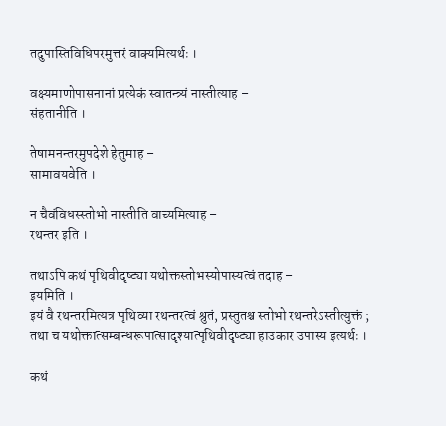तदुपास्तिविधिपरमुत्तरं वाक्यमित्यर्थः ।

वक्ष्यमाणोपासनानां प्रत्येकं स्वातन्त्र्यं नास्तीत्याह –
संहतानीति ।

तेषामनन्तरमुपदेशे हेतुमाह –
सामावयवेति ।

न चैवंविधस्स्तोभो नास्तीति वाच्यमित्याह –
रथन्तर इति ।

तथाऽपि कथं पृथिवीदृष्ट्या यथोक्तस्तोभस्योपास्यत्वं तदाह –
इयमिति ।
इयं वै रथन्तरमित्यत्र पृथिव्या रथन्तरत्वं श्रुतं, प्रस्तुतश्च स्तोभो रथन्तरेऽस्तीत्युक्तं ; तथा च यथोक्तात्सम्बन्धरूपात्सादृश्यात्पृथिवीदृष्ट्या हाउकार उपास्य इत्यर्थः ।

कथं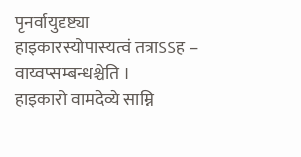पृनर्वायुदृष्ट्या हाइकारस्योपास्यत्वं तत्राऽऽह –
वाय्वप्सम्बन्धश्चेति ।
हाइकारो वामदेव्ये साम्नि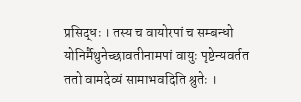प्रसिद्धः । तस्य च वायोरपां च सम्बन्धो योनिर्मैथुनेच्छावतीनामपां वायुः पृष्टेन्यवर्तत ततो वामदेव्यं सामाभवदिति श्रुतेः ।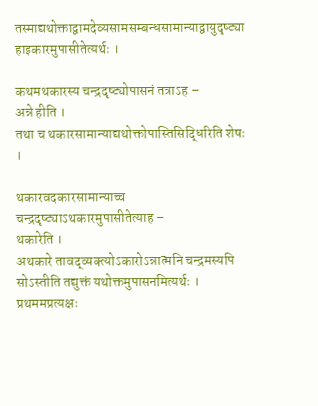तस्माद्यथोक्ताद्वामदेव्यसामसम्बन्धसामान्याद्वायुदृष्ट्या हाइकारमुपासीतेत्यर्थः ।

कथमथकारस्य चन्द्रदृष्ट्योपासनं तत्राऽह –
अन्ने हीति ।
तथा च थकारसामान्याद्यथोक्तोपास्तिसिद्धिरिति शेषः ।

थकारवदकारसामान्याच्च चन्द्रदृष्ट्याऽथकारमुपासीतेत्याह –
थकारेति ।
अथकारे तावद्व्यक्त्योऽकारोऽन्नात्मनि चन्द्रमस्यपि सोऽस्तीति तद्युक्तं यथोक्तमुपासनमित्यर्थः । प्रथममप्रत्यक्षः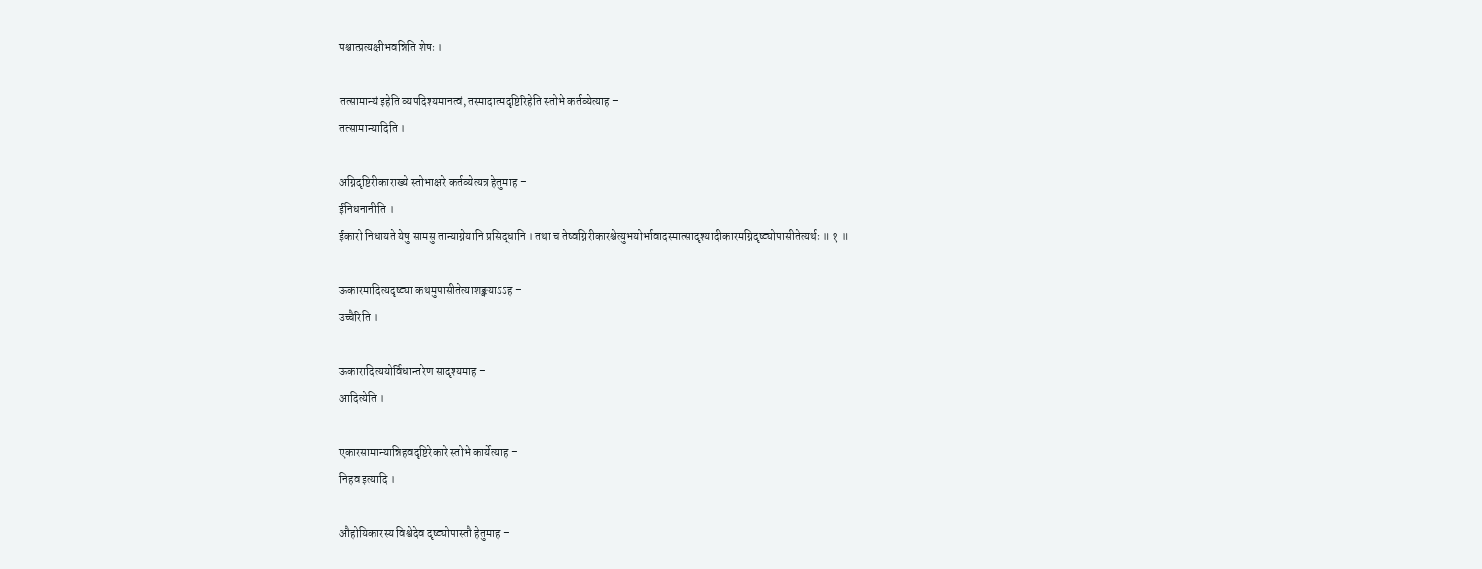पश्चात्प्रत्यक्षीभवन्निति शेषः ।

तत्सामान्यं इहेति व्यपदिश्यमानत्वं, तस्मादात्मदृष्टिरिहेति स्तोभे कर्तव्येत्याह –
तत्सामान्यादिति ।

अग्निदृष्टिरीकाराख्ये स्तोभाक्षरे कर्तव्येत्यत्र हेतुमाह –
ईनिधनानीति ।
ईकारो निधायते येषु सामसु तान्याग्नेयानि प्रसिद्धानि । तथा च तेष्वग्निरीकारश्चेत्युभयोर्भावादस्मात्सादृश्यादीकारमग्निदृष्ट्योपासीतेत्यर्थः ॥ १ ॥

ऊकारमादित्यदृष्ट्या कथमुपासीतेत्याशङ्क्याऽऽह –
उच्चैरिति ।

ऊकारादित्ययोर्विधान्तरेण सादृश्यमाह –
आदित्येति ।

एकारसामान्यान्निहवदृष्टिरेकारे स्तोभे कार्येत्याह –
निहव इत्यादि ।

औहोयिकारस्य विश्वेदेव दृष्ट्योपास्तौ हेतुमाह –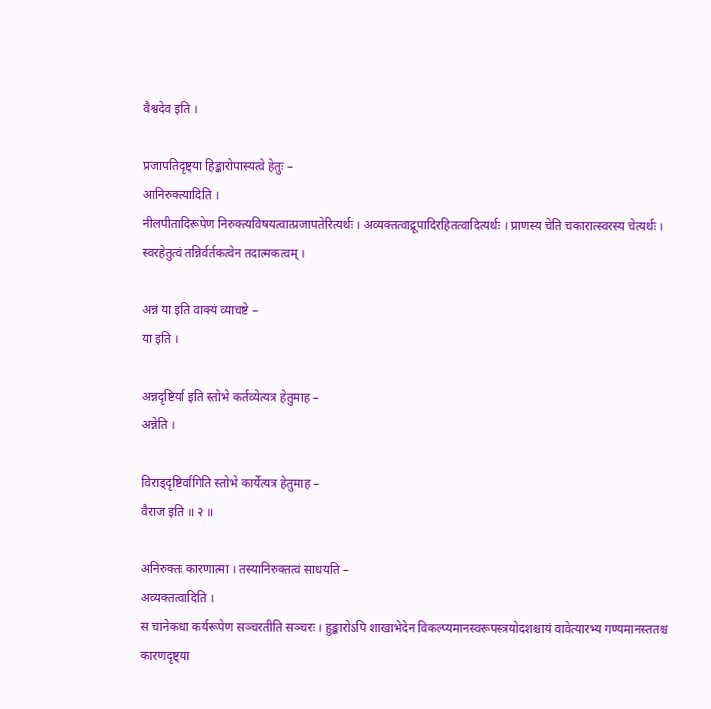वैश्वदेव इति ।

प्रजापतिदृष्ट्या हिङ्कारोपास्यत्वे हेतुः –
आनिरुक्त्यादिति ।
नीलपीतादिरूपेण निरुक्त्यविषयत्वात्प्रजापतेरित्यर्थः । अव्यक्तत्वाद्रूपादिरहितत्वादित्यर्थः । प्राणस्य चेति चकारात्स्वरस्य चेत्यर्थः । स्वरहेतुत्वं तन्निर्वर्तकत्वेन तदात्मकत्वम् ।

अन्नं या इति वाक्यं व्याचष्टे –
या इति ।

अन्नदृष्टिर्या इति स्तोभे कर्तव्येत्यत्र हेतुमाह –
अन्नेति ।

विराड्दृष्टिर्वागिति स्तोभे कार्येत्यत्र हेतुमाह –
वैराज इति ॥ २ ॥

अनिरुक्तः कारणात्मा । तस्यानिरुक्तत्वं साधयति –
अव्यक्तत्वादिति ।
स चानेकधा कर्यरूपेण सञ्चरतीति सञ्चरः । हुङ्कारोऽपि शाखाभेदेन विकल्प्यमानस्वरूपस्त्रयोदशश्चायं वावेत्यारभ्य गण्यमानस्ततश्च कारणदृष्ट्या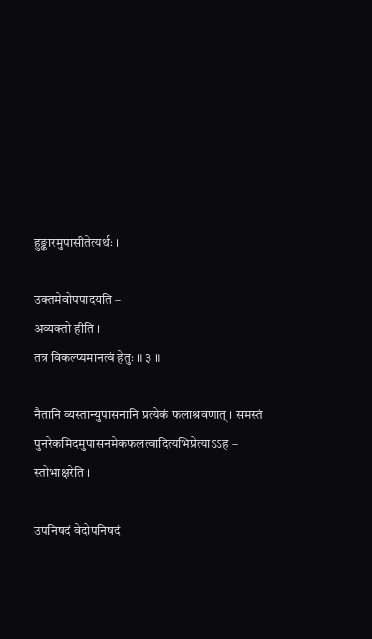हुङ्कारमुपासीतेत्यर्थः ।

उक्तमेवोपपादयति –
अव्यक्तो हीति ।
तत्र विकल्प्यमानत्वं हेतुः ॥ ३ ॥

नैतानि व्यस्तान्युपासनानि प्रत्येकं फलाश्रवणात् । समस्तं पुनरेकमिदमुपासनमेकफलत्वादित्यभिप्रेत्याऽऽह –
स्तोभाक्षरेति ।

उपनिषदं वेदोपनिषदं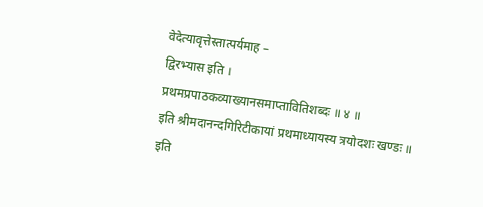वेदेत्यावृत्तेस्तात्पर्यमाह –
द्विरभ्यास इति ।
प्रथमप्रपाठकव्याख्यानसमाप्तावितिशब्दः ॥ ४ ॥
इति श्रीमदानन्दगिरिटीकायां प्रथमाध्यायस्य त्रयोदशः खण्डः ॥
इति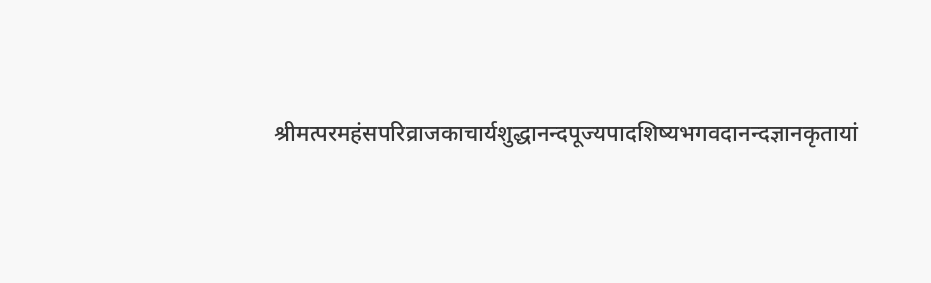श्रीमत्परमहंसपरिव्राजकाचार्यशुद्धानन्दपूज्यपादशिष्यभगवदानन्दज्ञानकृतायां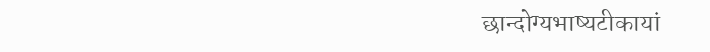छान्दोग्यभाष्यटीकायां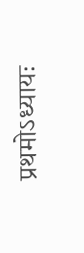प्रथमोऽध्यायः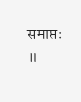समाप्तः ॥